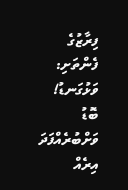ފިރާޒުގެ ފެންތަށި: ވަޅުގަނޑު!
ބޮޑު ވަށްބުރެއްފަދަ އިރެއް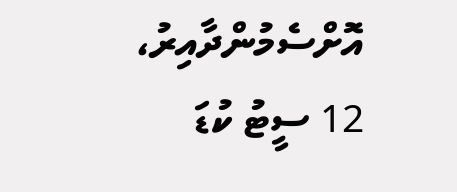އޮށްސެމުންދާއިރު، 12 ސީޓު ކުޑަ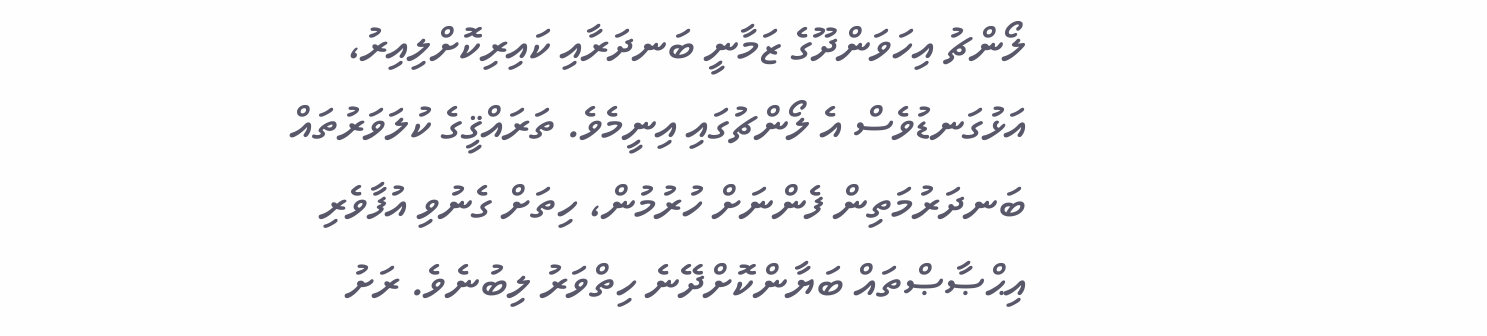ލޯންޗު އިހަވަންދޫގެ ޒަމާނީ ބަނދަރާއި ކައިރިކޮށްލިއިރު، އަޅުގަނޑުވެސް އެ ލޯންޗުގައި އިނީމެވެ. ތަރައްޤީގެ ކުލަވަރުތައް ބަނދަރުމަތިން ފެންނަށް ހުރުމުން، ހިތަށް ގެނުވި އުފާވެރި އިޙްޞާޞްތައް ބަޔާންކޮށްދޭނެ ހިތްވަރު ލިބުނެވެ. ރަށު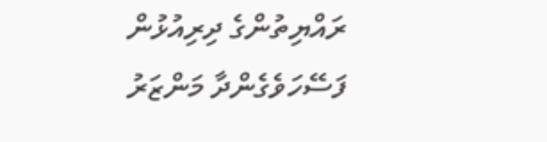ރައްޔިތުންގެ ދިރިއުޅުން ފަސޭހަވެގެންދާ މަންޒަރު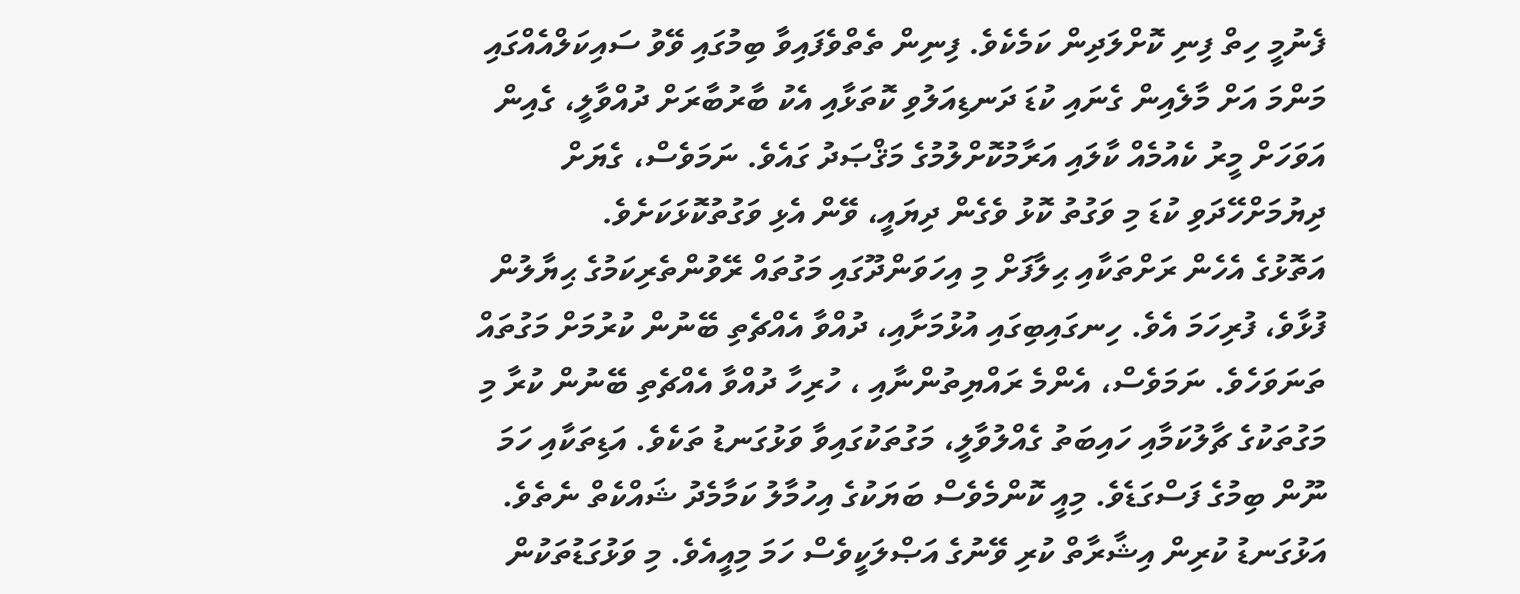ފެނުމީ ހިތް ފިނި ކޮށްލަދިން ކަމެކެވެ. ފިނިން ތެތްވެފައިވާ ބިމުގައި ވޭވު ސައިކަލްއެއްގައި މަންމަ އަށް މާލެއިން ގެނައި ކުޑަ ދަނޑިއަލުވި ކޮތަޅާއި އެކު ބާރުބާރަށް ދުއްވާލީ، ގެއިން އަވަހަށް މީރު ކެއުމެއް ކާލައި އަރާމުކޮށްލުމުގެ މަޤްޞަދު ގައެވެ. ނަމަވެސް، ގެޔަށް ދިޔުމަށްހޭދަވި ކުޑަ މި ވަގުތު ކޮޅު ވެގެން ދިޔައީ، ވޭން އެޅި ވަގުތުކޮޅަކަށެވެ.
އަތޮޅުގެ އެހެން ރަށްތަކާއި ޙިލާފަށް މި އިހަވަންދޫގައި މަގުތައް ރޭވުންތެރިކަމުގެ ޙިޔާލުން ފުޅާވެ، ފުރިހަމަ އެވެ. ހިނގައިބިގައި އުޅުމަށާއި، ދުއްވާ އެއްޗެތި ބޭނުން ކުރުމަށް މަގުތައް ތަނަވަހެވެ. ނަމަވެސް، އެންމެ ރައްޔިތުންނާއި ، ހުރިހާ ދުއްވާ އެއްޗެތި ބޭނުން ކުރާ މި މަގުތަކުގެ ޗާލުކަމާއި ހައިބަތު ގެއްލުވާލީ، މަގުތަކުގައިވާ ވަޅުގަނޑު ތަކެވެ. އަޑިތަކާއި ހަމަ ނޫން ބިމުގެ ފަސްގަޑެވެ. މިއީ ކޮންމެވެސް ބަޔަކުގެ އިހުމާލު ކަމާމެދު ޝައްކެތް ނެތެވެ. އަޅުގަނޑު ކުރިން އިޝާރާތް ކުރި ވޭނުގެ އަޞްލަކީވެސް ހަމަ މިއީއެވެ. މި ވަޅުގަޑުތަކުން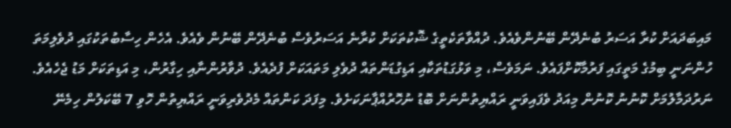މައިބަދައަށް ކުރާ އަސަރު ބުނެދޭން ބޭނުންވެއެވެ. ދުއްވާތަކެތީގެ ޝޮކުތަކަށް ކުރާނެ އަސަރުވެސް ބުނެދޭން ބޭނުން ވެއެވެ. އެހެން ހިސާބުތަކުގައި ދުވެލިމަތަ ހުންނަނީ ބިމުގެ މަތީގައި ފަރުމާކޮށްފައެވެ. ނަމަވެސް، މި ވަޅުގަޑުތަކާއި އަޑިގުޑަންތައް ދުވެލި މަތައަކަށް ފުދެއެވެ. ދުވާރުންނާއި ހިގާރުން، މި އަޑިތަކަށް މަޑު ޖެހެއެވެ. ނަރުދަމާލުމަށް ކޮނުނު ކޮނުން މިއަދު ވެފައިވަނީ ރައްޔިތުންނަށް ބޮޑު ނުހޮރުއްޕާނަކަށެވެ. މިފަދަ ކަންތައް މެދުވެރިވަނީ ރައްޔިތުން ހޮވި 7 ބޭކަލުން ހިމެނޭ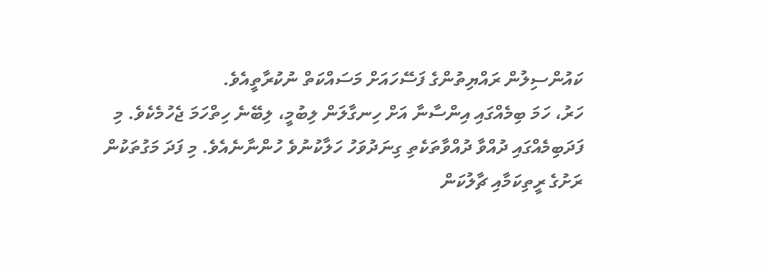ކައުންސިލުން ރައްޔިތުންގެ ފަސޭހައަށް މަސައްކަތް ނުކުރާތީއެވެ.
ހަރު، ހަމަ ބިމެއްގައި އިންސާނާ އަށް ހިނގާލަން ލިބުމީ، ލިބޭނެ ހިތްހަމަ ޖެހުމެކެވެ. މި ފަދަބިމެއްގައި ދުއްވާ ދުއްވާތަކެތި ގިނަދުވަހު ހަލާކުނުވެ ހުންނާނެއެވެ. މި ފަދަ މަގުތަކުން ރަށުގެ ރީތިކަމާއި ޗާލުކަން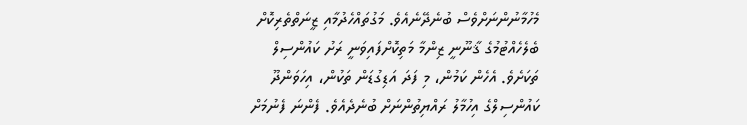މެހުމާނުންނަށްވެސް ބުނެދޭނެއެވެ. މަގުތައްހެދުމާއި ޒީނަތްތެރިކޮށް ބެލެހެއްޓުމުގެ ޤާނޫނީ ޒިންމާ މަތިކޮށްފައިވަނީ ރަށު ކައުންސިލް ތަކަށެވެ. އެހެން ކަމުން، މި ފަދަ އަޑިގުޑަން ތަކުން، އިހަވަންދޫ ކައުންސިލްގެ އިހުމާލު ރައްޔިތުންނަށް ބުނެދެއެވެ. ފެންނަ ފެނުމަށް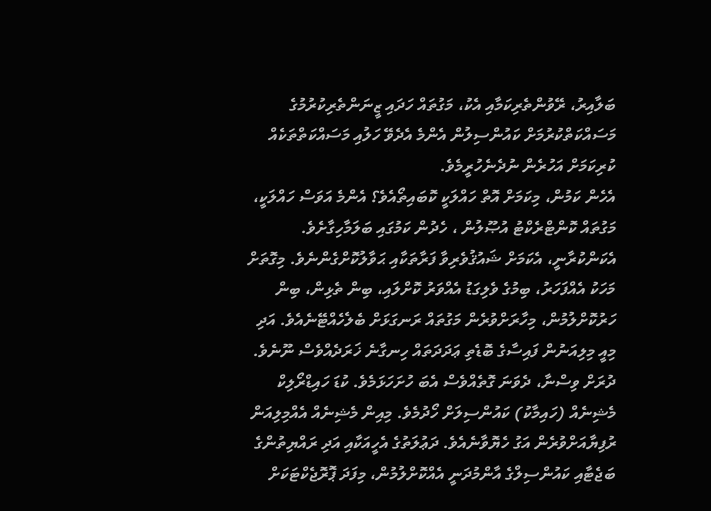ބަލާއިރު، ރޭވުންތެރިކަމާއި އެކު، މަގުތައް ހަދައި ޒީނަންތެރިކުރުމުގެ މަސައްކަތްކުރުމަށް ކައުންސިލުން އެންމެ އެދެވޭ ހަލުއި މަސައްކަތްތަކެއް ކުރިކަމަށް އަހުރެން ނުދެނެހުރީމެވެ.
އެހެން ކަމުން، މިކަމަށް އޮތް ހައްލަކީ ކޮބައިތޯއެވެ؟ އެންމެ އަވަސް ހައްލަކީ، މަގުތައް ކޮންޓްރެކްޓު އުޞޫލުން ، ހެދުން ކަމުގައި ބަލަމާހިގާށެވެ. އެކަންކުރާނީ، އެކަމަށް ޝައުޤުވެރިވާ ފަރާތަކާއި ޙަވާލުކޮށްގެންނެވެ. މިގޮތަށް މަހަކު އެއްފަހަރު، ބިމުގެ ވެލިގަޑު އެއްވަރު ކޮށްލައި، ބިން ތެޅިން، ބިން ހަރުކޮށްލުމުން، މިހާރަށްވުރެން މަގުތައް ރަނގަޅަށް ބެލެހެއްޓޭނެއެވެ. އަދި މިއީ މިލިއަނުން ފައިސާގެ ބޮޑެތި ޢަދަދަތައް ހިނގާނެ ޚަރަދެއްވެސް ނޫނެވެ. ދުރަށް ވިސްނާ، ދެވަނަ ގޮތެއްވެސް އެބަ ހުށަހަޅަމެވެ. ކުޑަ ހައިޑްރޯލިކް މެޝިނެއް (ހައިމާކު) ކައުންސިލަށް ހޯދުމެވެ. މިއިން މެޝިނެއް އެއްމިލިއަން ރުފިޔާއަށްވުރެން އަގު ހެޔޮވާނެއެވެ. ދަޢުލަތުގެ އެހީއަކާއި އަދި ރައްޔިތުންގެ ބަޖެޓާއި ކައުންސިލްގެ އާންމުދަނީ އެއްކޮށްލުމުން، މިފަދަ ޕޮރޮޖެކްޓަކަށް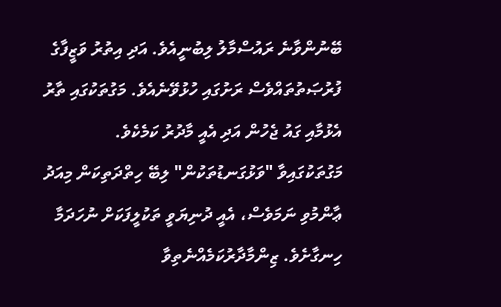ބޭނުންވާނެ ރައުސްމާލު ލިބުނީއެވެ. އަދި އިތުރު ވަޒީފާގެ ފުރުޞަތުތައްވެސް ރަށުގައި ހުޅުވޭނެއެވެ. މަގުތަކުގައި ތާރު އެޅުމާއި ގައު ޖެހުން އަދި އެއީ މާދުރު ކަމެކެވެ.
މަގުތަކުގައިވާ "ވަޅުގަނޑުތަކުން" ލިބޭ ހިތްދަތިކަން މިއަދު ޢާންމުވި ނަމަވެސް، އެއީ ދުނިޔަވީ ތަކުލީފަކަށް ނުހަދަމާ ހިނގާށެވެ. ޒިންމާދާރުކަމެއްނެތިވާ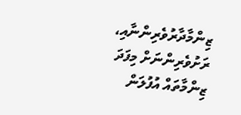ޒިންމާދާރުވެރިންނާއި، ރަށުވެރިންނަށް މިފަދަ ޒިންމާތައް އުފުލަން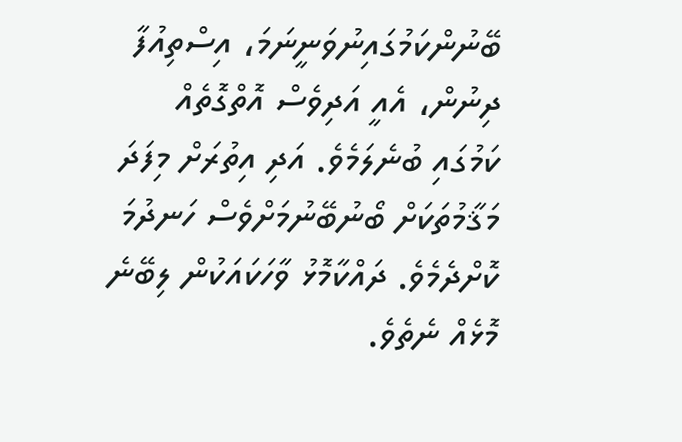ބޭނުންކަމުގައިނުވަނީނަމަ، އިސްތިއުފާ ދިނުން، އެއީ އަދިވެސް އޮތްގޮތެއް ކަމުގައި ބުނެލަމެވެ. އަދި އިތުރަށް މިފަދަ މަޤާމުތަކަށް ބޯނުބޭނުމަށްވެސް ހަނދުމަ ކޮށްދެމެވެ. ދައްކާމޮޅު ވާހަކައަކުން ލިބޭނެ މޮޅެއް ނެތެވެ.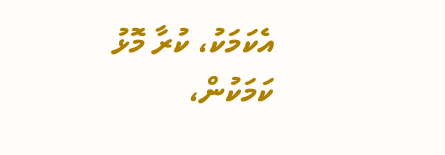އެކަމަކު، ކުރާ މޮޅު ކަމަކުން،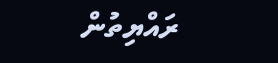ރައްޔިތުން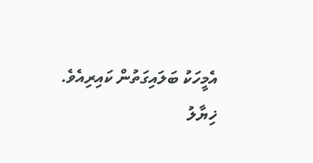އެމީހަކު ބަލައިގަތުން ކައިރިއެވެ.
ޚިޔާލު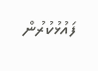ފައުޅުކުރުން